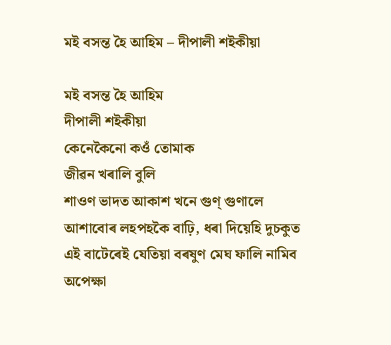মই বসন্ত হৈ আহিম – দীপালী শইকীয়া

মই বসন্ত হৈ আহিম
দীপালী শইকীয়া
কেনেকৈনো কওঁ তোমাক
জীৱন খৰালি বুলি
শাওণ ভাদত আকাশ খনে গুণ্ গুণালে
আশাবোৰ লহপহকৈ বাঢ়ি, ধৰা দিয়েহি দুচকুত
এই বাটেৰেই যেতিয়া বৰষুণ মেঘ ফালি নামিব
অপেক্ষা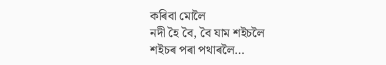কৰিবা মোলৈ
নদী হৈ বৈ, বৈ যাম শইচলৈ
শইচৰ পৰা পথাৰলৈ…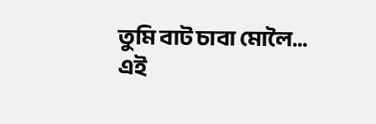তুমি বাট চাবা মোলৈ…
এই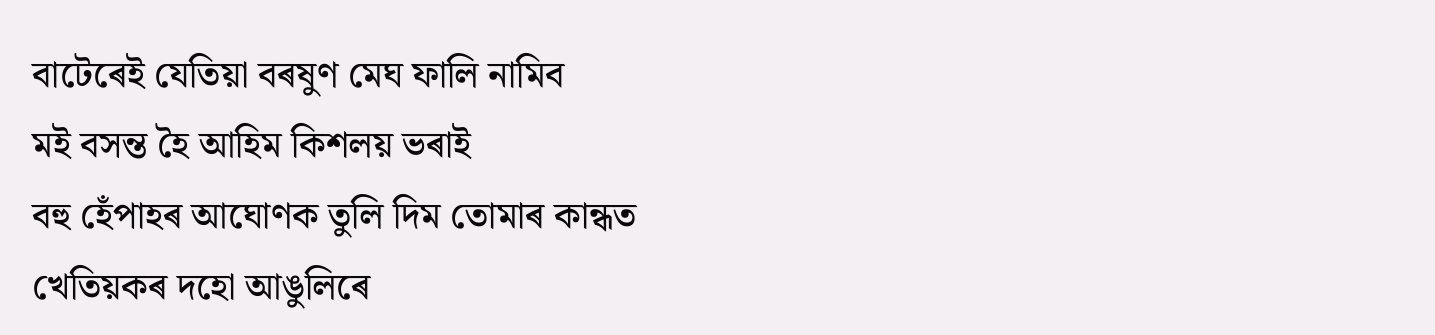বাটেৰেই যেতিয়া বৰষুণ মেঘ ফালি নামিব
মই বসন্ত হৈ আহিম কিশলয় ভৰাই
বহু হেঁপাহৰ আঘোণক তুলি দিম তোমাৰ কান্ধত
খেতিয়কৰ দহো আঙুলিৰে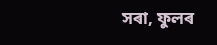সৰা, ফুলৰ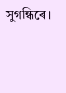সুগন্ধিৰে।